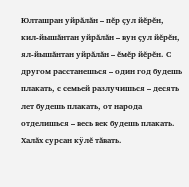Юлташран уйрăлăн – пĕр çул йĕрĕн, кил-йышăнтан уйрăлăн – вун çул йĕрĕн, ял-йышăнтан уйрăлăн – ĕмĕр йĕрĕн. С другом расстанешься – один год будешь плакать, с семьей разлучишься – десять лет будешь плакать, от народа отделишься – весь век будешь плакать.
Халăх сурсан кÿлĕ тăвать.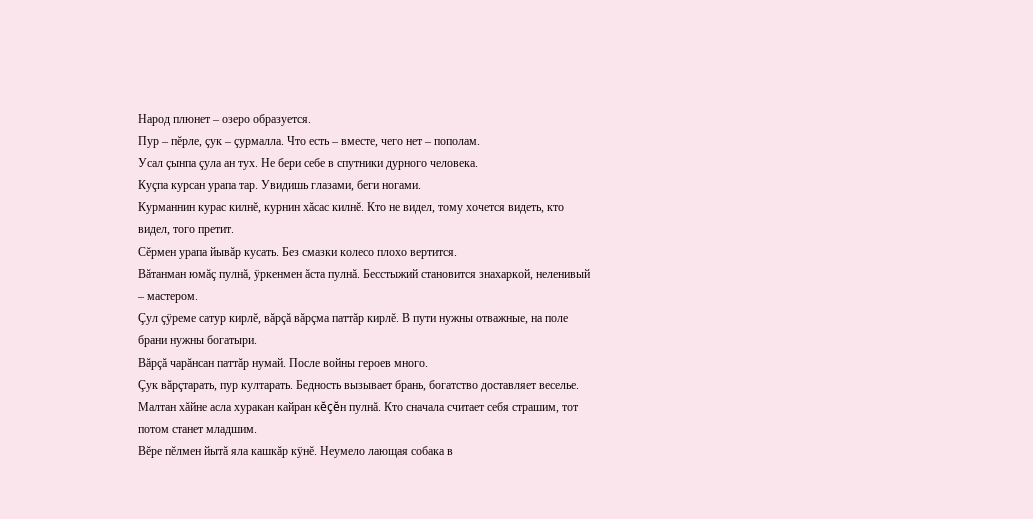Народ плюнет – озеро образуется.
Пур – пĕрле, çук – çурмалла. Что есть – вместе, чего нет – пополам.
Усал çынпа çула ан тух. Не бери себе в спутники дурного человека.
Куçпа курсан урапа тар. Увидишь глазами, беги ногами.
Курманнин курас килнĕ, курнин хăсас килнĕ. Кто не видел, тому хочется видеть, кто видел, того претит.
Сĕрмен урапа йывăр кусать. Без смазки колесо плохо вертится.
Вăтанман юмăç пулнă, ÿркенмен ăста пулнă. Бесстыжий становится знахаркой, неленивый – мастером.
Çул çÿреме сатур кирлĕ, вăрçă вăрçма паттăр кирлĕ. В пути нужны отважные, на поле брани нужны богатыри.
Вăрçă чарăнсан паттăр нумай. После войны героев много.
Çук вăрçтарать, пур култарать. Бедность вызывает брань, богатство доставляет веселье.
Малтан хăйне асла хуракан кайран кĕçĕн пулнă. Кто сначала считает себя страшим, тот потом станет младшим.
Вĕре пĕлмен йытă яла кашкăр кÿнĕ. Неумело лающая собака в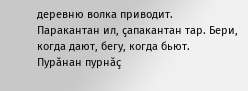деревню волка приводит.
Паракантан ил, çапакантан тар. Бери, когда дают, бегу, когда бьют.
Пурăнан пурнăç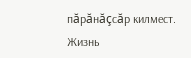пăрăнăçсăр килмест. Жизнь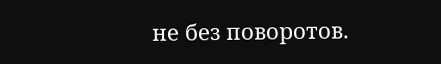не без поворотов.